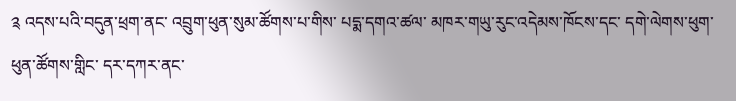༉ འདས་པའི་བདུན་ཕྲག་ནང་ འབྲུག་ཕུན་སུམ་ཚོགས་པ་གིས་ པདྨ་དགའ་ཚལ་ མཁར་གཡུ་རུང་འདེམས་ཁོངས་དང་ དགེ་ལེགས་ཕུག་ ཕུན་ཚོགས་གླིང་ དར་དཀར་ནང་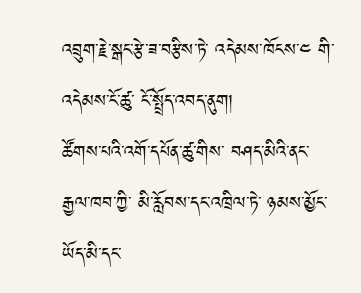འབྲུག་རྗེ་སྒང་རྩེ་ཟ་བརྩིས་ཏེ་ འདེམས་ཁོངས་༤ གི་འདེམས་ངོ་ཚུ་ ངོ་སྤྲོད་འབད་ནུག།
ཚོགས་པའི་འགོ་དཔོན་ཚུ་གིས་ བཤད་མིའི་ནང་ རྒྱལ་ཁབ་ཀྱི་ མི་རློབས་དང་འཁྲིལ་ཏེ་ ཉམས་མྱོང་ཡོད་མི་དང་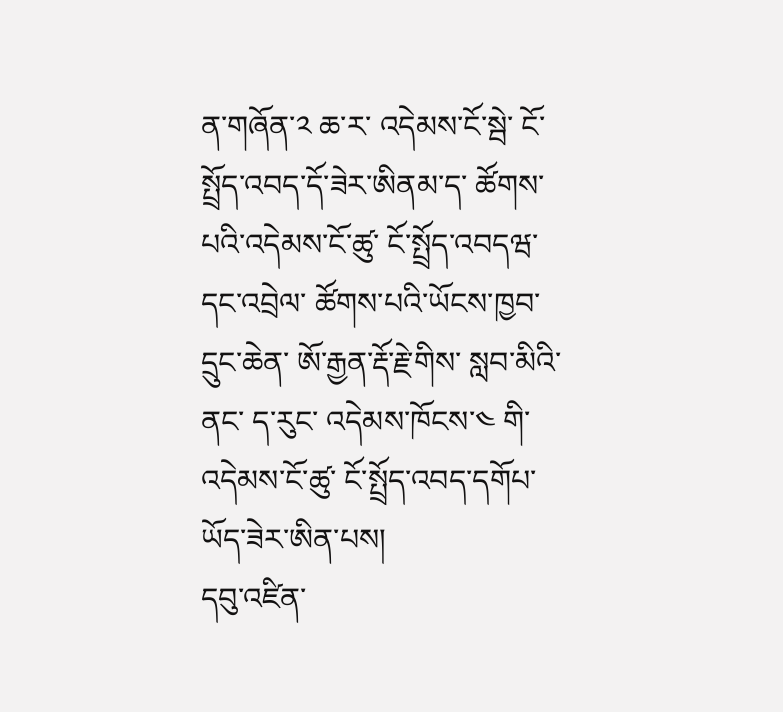ན་གཞོན་༢ ཆ་ར་ འདེམས་ངོ་སྦེ་ ངོ་སྤྲོད་འབད་དོ་ཟེར་ཨིནམ་ད་ ཚོགས་པའི་འདེམས་ངོ་ཚུ་ ངོ་སྤྲོད་འབདཝ་དང་འབྲེལ་ ཚོགས་པའི་ཡོངས་ཁྱབ་དྲུང་ཆེན་ ཨོ་རྒྱན་རྡོ་རྗེ་གིས་ སླབ་མིའི་ནང་ ད་རུང་ འདེམས་ཁོངས་༤ གི་ འདེམས་ངོ་ཚུ་ ངོ་སྤྲོད་འབད་དགོཔ་ཡོད་ཟེར་ཨིན་པས།
དབུ་འཛིན་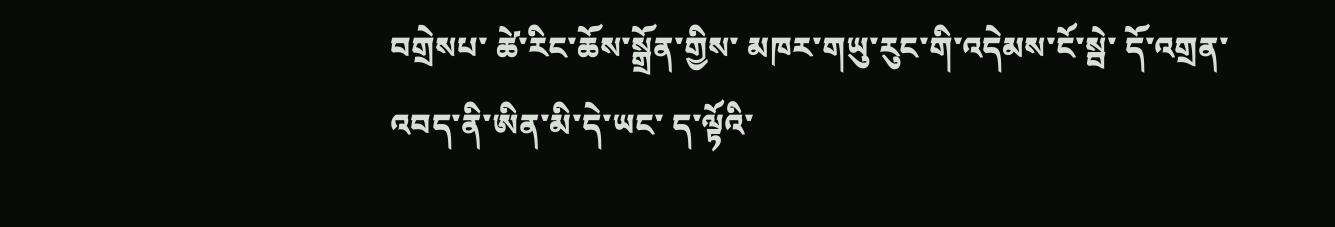བགྲེསཔ་ ཚེ་རིང་ཆོས་སྒྲོན་གྱིས་ མཁར་གཡུ་རུང་གི་འདེམས་ངོ་སྦེ་ དོ་འགྲན་འབད་ནི་ཨིན་མི་དེ་ཡང་ ད་ལྟོའི་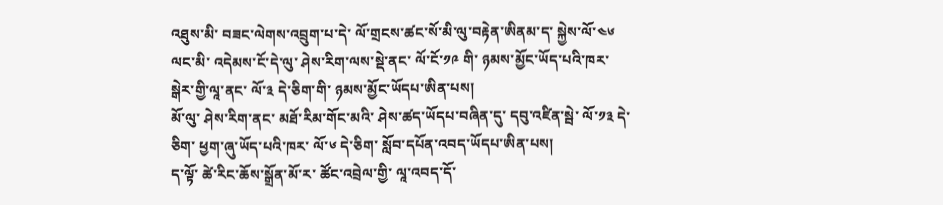འཐུས་མི་ བཟང་ལེགས་འབྲུག་པ་དེ་ ལོ་གྲངས་ཚང་སོ་མི་ལུ་བརྟེན་ཨིནམ་ད་ སྐྱེས་ལོ་༤༦ ལང་མི་ འདེམས་ངོ་དེ་ལུ་ ཤེས་རིག་ལས་སྡེ་ནང་ ལོ་ངོ་༡༩ གི་ ཉམས་མྱོང་ཡོད་པའི་ཁར་ སྒེར་གྱི་ལཱ་ནང་ ལོ་༣ དེ་ཅིག་གི་ ཉམས་མྱོང་ཡོདཔ་ཨིན་པས།
མོ་ལུ་ ཤེས་རིག་ནང་ མཐོ་རིམ་གོང་མའི་ ཤེས་ཚད་ཡོདཔ་བཞིན་དུ་ དབུ་འཛིན་སྦེ་ ལོ་༡༣ དེ་ཅིག་ ཕྱག་ཞུ་ཡོད་པའི་ཁར་ ལོ་༦ དེ་ཅིག་ སློབ་དཔོན་འབད་ཡོདཔ་ཨིན་པས།
ད་ལྟོ་ ཚེ་རིང་ཆོས་སྒྲོན་མོ་ར་ ཚོང་འབྲེལ་གྱི་ ལཱ་འབད་དོ་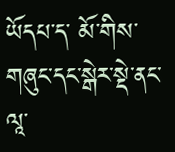ཡོདཔ་ད་ མོ་གིས་ གཞུང་དང་སྒེར་སྡེ་ནང་ ལཱ་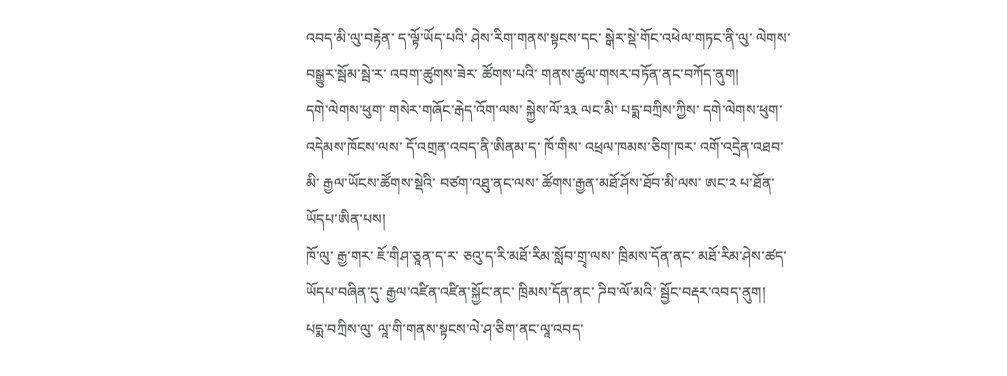འབད་མི་ལུ་བརྟེན་ ད་ལྟོ་ཡོད་པའི་ ཤེས་རིག་གནས་སྟངས་དང་ སྒེར་སྡེ་གོང་འཕེལ་གཏང་ནི་ལུ་ ལེགས་བསྒྱུར་སྦོམ་སྦེ་ར་ འབག་ཚུགས་ཟེར་ ཚོགས་པའི་ གནས་ཚུལ་གསར་བཏོན་ནང་བཀོད་ནུག།
དགེ་ལེགས་ཕུག་ གསེར་གཞོང་རྒེད་འོག་ལས་ སྐྱེས་ལོ་༣༣ ལང་མི་ པདྨ་བཀྲིས་ཀྱིས་ དགེ་ལེགས་ཕུག་འདེམས་ཁོངས་ལས་ དོ་འགྲན་འབད་ནི་ཨིནམ་ད་ ཁོ་གིས་ འཕྲལ་ཁམས་ཅིག་ཁར་ འགོ་འདྲེན་འཐབ་མི་ རྒྱལ་ཡོངས་ཚོགས་སྡེའི་ བཙག་འཐུ་ནང་ལས་ ཚོགས་རྒྱན་མཐོ་ཤོས་ཐོབ་མི་ལས་ ཨང་༢ པ་ཐོན་ཡོདཔ་ཨིན་པས།
ཁོ་ལུ་ རྒྱ་གར་ ཇོ་གིཤ་ཅཱན་ད་ར་ ཅའུ་ད་རི་མཐོ་རིམ་སློབ་གྲྭ་ལས་ ཁྲིམས་དོན་ནང་ མཐོ་རིམ་ཤེས་ཚད་ཡོདཔ་བཞིན་དུ་ རྒྱལ་འཛིན་འཛིན་སྐྱོང་ནང་ ཁྲིམས་དོན་ནང་ ཌིབ་ལོ་མའི་ སྦྱོང་བརྡར་འབད་ནུག།
པདྨ་བཀྲིས་ལུ་ ལཱ་གི་གནས་སྟངས་ལེ་ཤ་ཅིག་ནང་ལཱ་འབད་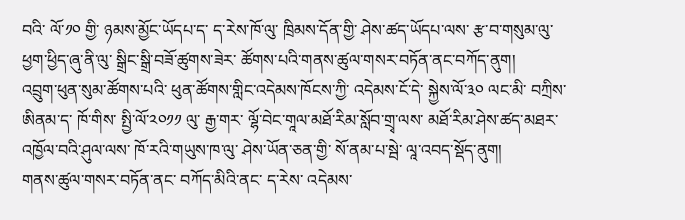བའི་ ལོ་༡༠ གྱི་ ཉམས་མྱོང་ཡོདཔ་ད་ ད་རེས་ཁོ་ལུ་ ཁྲིམས་དོན་གྱི་ ཤེས་ཚད་ཡོདཔ་ལས་ རྩ་བ་གསུམ་ལུ་ ཕྱག་ཕྱིད་ཞུ་ནི་ལུ་ སྒྲིང་སྒྲི་བཟོ་ཚུགས་ཟེར་ ཚོགས་པའི་གནས་ཚུལ་གསར་བཏོན་ནང་བཀོད་ནུག།
འབྲུག་ཕུན་སུམ་ཚོགས་པའི་ ཕུན་ཚོགས་གླིང་འདེམས་ཁོངས་ཀྱི་ འདེམས་ངོ་དེ་ སྐྱེས་ལོ་༣༠ ལང་མི་ བཀྲིས་ཨིནམ་ད་ ཁོ་གིས་ སྤྱི་ལོ་༢༠༡༡ ལུ་ རྒྱ་གར་ ལྷོ་བེང་གཱལ་མཐོ་རིམ་སློབ་གྲྭ་ལས་ མཐོ་རིམ་ཤེས་ཚད་མཐར་འཁྱོལ་བའི་ཤུལ་ལས་ ཁོ་རའི་གཡུས་ཁ་ལུ་ ཤེས་ཡོན་ཅན་གྱི་ སོ་ནམ་པ་སྦེ་ ལཱ་འབད་སྡོད་ནུག།
གནས་ཚུལ་གསར་བཏོན་ནང་ བཀོད་མིའི་ནང་ ད་རེས་ འདེམས་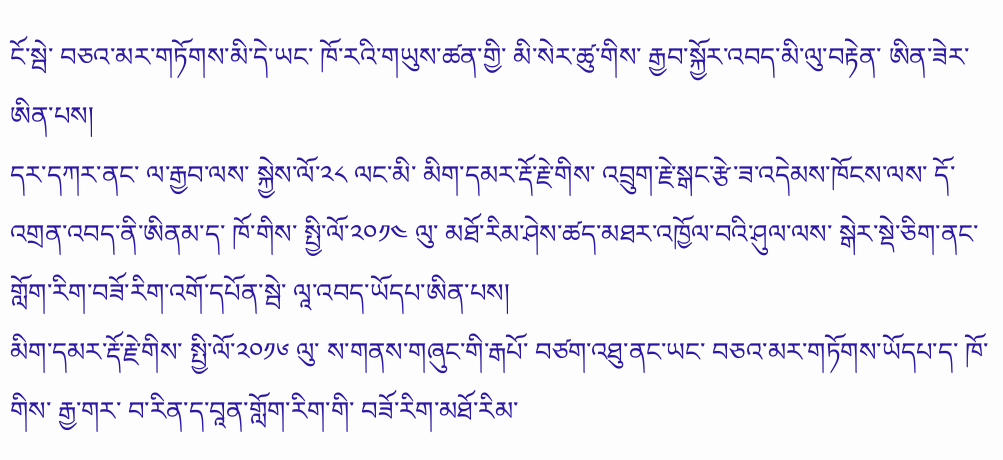ངོ་སྦེ་ བཅའ་མར་གཏོགས་མི་དེ་ཡང་ ཁོ་རའི་གཡུས་ཚན་གྱི་ མི་སེར་ཚུ་གིས་ རྒྱབ་སྐྱོར་འབད་མི་ལུ་བརྟེན་ ཨིན་ཟེར་ཨིན་པས།
དར་དཀར་ནང་ ལ་རྒྱབ་ལས་ སྐྱེས་ལོ་༢༨ ལང་མི་ མིག་དམར་རྡོ་རྗེ་གིས་ འབྲུག་རྗེ་སྒང་རྩེ་ཟ་འདེམས་ཁོངས་ལས་ དོ་འགྲན་འབད་ནི་ཨིནམ་ད་ ཁོ་གིས་ སྤྱི་ལོ་༢༠༡༤ ལུ་ མཐོ་རིམ་ཤེས་ཚད་མཐར་འཁྱོལ་བའི་ཤུལ་ལས་ སྒེར་སྡེ་ཅིག་ནང་ གློག་རིག་བཟོ་རིག་འགོ་དཔོན་སྦེ་ ལཱ་འབད་ཡོདཔ་ཨིན་པས།
མིག་དམར་རྡོ་རྗེ་གིས་ སྤྱི་ལོ་༢༠༡༦ ལུ་ ས་གནས་གཞུང་གི་རྒཔོ་ བཙག་འཐུ་ནང་ཡང་ བཅའ་མར་གཏོགས་ཡོདཔ་ད་ ཁོ་གིས་ རྒྱ་གར་ བ་རིན་ད་བཱན་གློག་རིག་གི་ བཟོ་རིག་མཐོ་རིམ་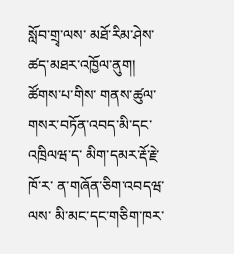སློབ་གྲྭ་ལས་ མཐོ་རིམ་ཤེས་ཚད་མཐར་འཁྱོལ་ནུག།
ཚོགས་པ་གིས་ གནས་ཚུལ་གསར་བཏོན་འབད་མི་དང་འཁྲིལཝ་ད་ མིག་དམར་རྡོ་རྗེ་ཁོ་ར་ ན་གཞོན་ཅིག་འབདཝ་ལས་ མི་མང་དང་གཅིག་ཁར་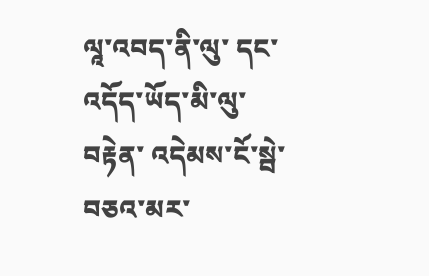ལཱ་འབད་ནི་ལུ་ དང་འདོད་ཡོད་མི་ལུ་བརྟེན་ འདེམས་ངོ་སྦེ་ བཅའ་མར་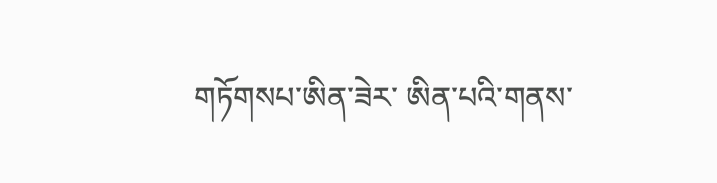གཏོགསཔ་ཨིན་ཟེར་ ཨིན་པའི་གནས་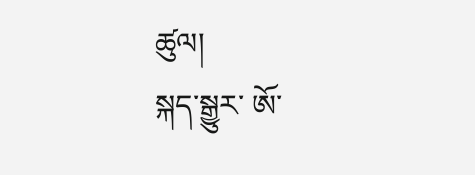ཚུལ།
སྐད་སྒྱུར་ ཨོ་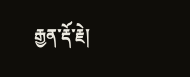རྒྱན་རྡོ་རྗེ།